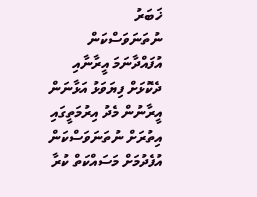ޚަބަރު
ނުތަނަވަސްކަން އުފައްދާނަމަ އީރާނާއި ދެކޮޅަށް ފިޔަވަޅު އަޅާނަން
އީރާނުން މެދު އިރުމަތީގައި
އިތުރަށް ނުތަނަވަސްކަން އުފެދުމަށް މަސައްކަތް ކުރާ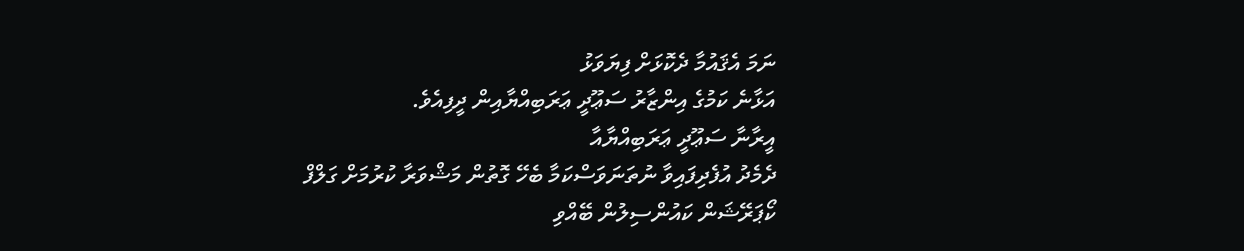ނަމަ އެޤައުމާ ދެކޮޅަށް ފިޔަވަޅު
އަޅާނެ ކަމުގެ އިންޒާރު ސަޢޫދީ ޢަރަބިއްޔާއިން ދީފިއެވެ.
އީރާނާ ސަޢޫދީ ޢަރަބިއްޔާއާ
ދެމެދު އުފެދިފައިވާ ނުތަނަވަސްކަމާ ބެހޭ ގޮތުން މަޝްވަރާ ކުރުމަށް ގަލްފް
ކޯޕަރޭޝަން ކައުންސިލުން ބޭއްވި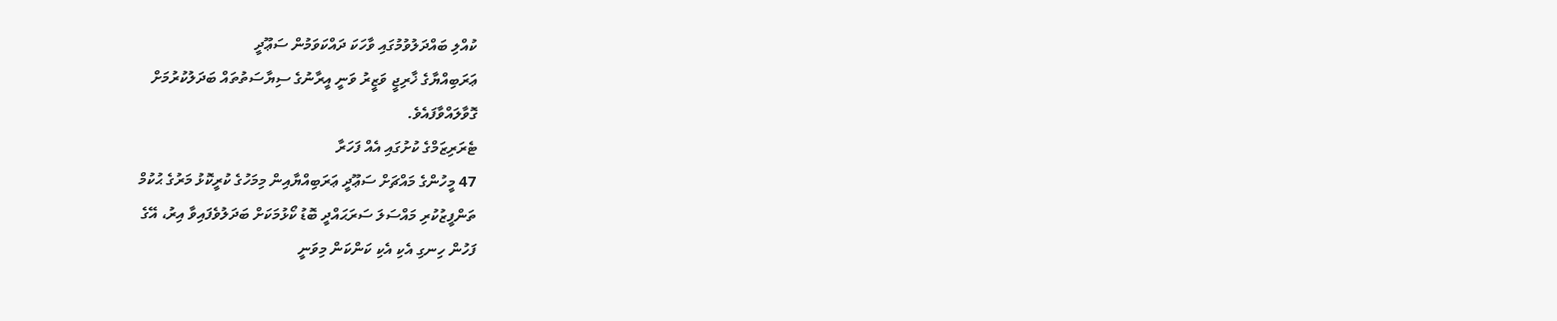ކުއްލި ބައްދަލުވުމުގައި ވާހަކަ ދައްކަވަމުން ސަޢޫދީ
ޢަރަބިއްޔާގެ ޚާރިޖީ ވަޒީރު ވަނީ އީރާނުގެ ސިޔާސަތުތައް ބަދަލުކުރުމަށް
ގޮވާލައްވާފައެވެ.
ޓެރަރިޒަމްގެ ކުށުގައި އެއް ފަހަރާ
47 މީހުންގެ މައްޗަށް ސަޢޫދީ ޢަރަބިއްޔާއިން މިމަހުގެ ކުރީކޮޅު މަރުގެ ޙުކުމް
ތަންފީޒުކުރި މައްސަލަ ސަރަޙައްދީ ބޮޑު ކޯޅުމަކަށް ބަދަލުވެފައިވާ އިރު، އޭގެ
ފަހުން ހިނގި އެކި އެކި ކަންކަން މިވަނީ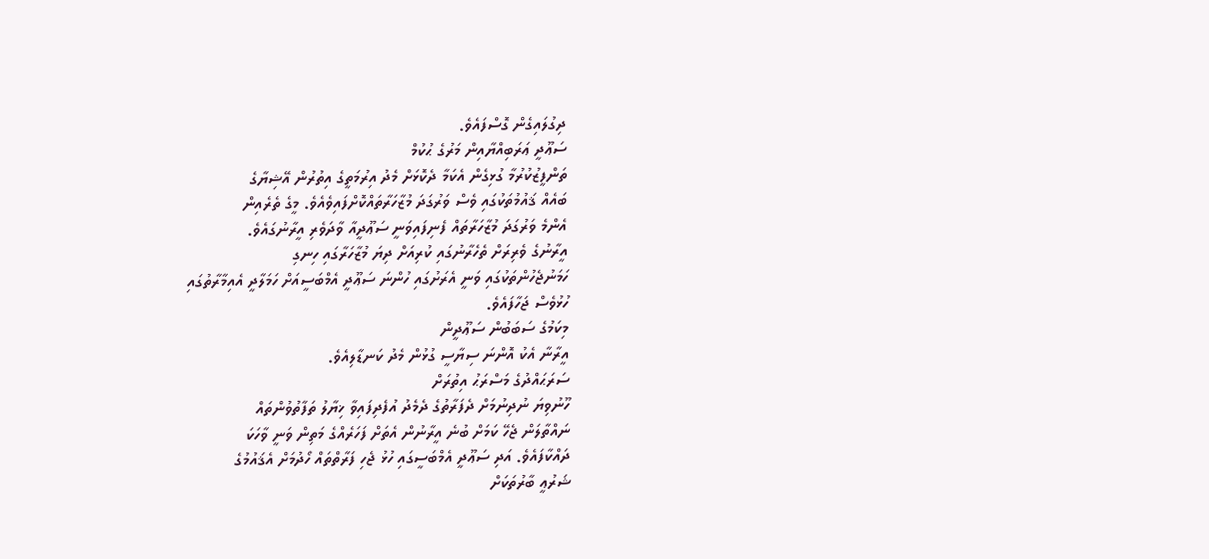ދިގުލައިގެން ގޮސްފައެވެ.
ސަޢޫދީ ޢަރަބިއްޔާއިން މަރުގެ ޙުކުމް
ތަންފީޒުކުރުމާ ގުޅިގެން އެކަމާ ދެކޮޅަށް މެދު އިރުމަތީގެ އިތުރުން އޭޝިޔާގެ
ބައެއް ޤައުމުތަކުގައި ވެސް ވަރުގަދަ މުޒާހަރާތައްކޮށްފައިވެއެވެ. މީގެ ތެރެއިން
އެންމެ ވަރުގަދަ މުޒާހަރާތައް ފެނިފައިވަނީ ސަޢޫދީއާ ވާދަވެރި އީރާނުގައެވެ.
އީރާނުގެ ވެރިރަށް ތެހެރާނުގައި ކުރިއަށް ދިޔަ މުޒާހަރާގައި ހިނގި
ހަމަނުޖެހުންތަކުގައި ވަނީ އެރަށުގައި ހުންނަ ސަޢޫދީ އެމްބަސީއަށް ހަމަލާދީ އެއިމާރާތުގައި
ހުޅުވެސް ޖަހާފައެވެ.
މިކަމުގެ ސަބަބުން ސަޢޫދީން
އީރާނާ އެކު އޮންނަ ސިޔާސީ ގުޅުން މެދު ކަނޑާލިއެވެ.
ސަރަޙައްދުގެ މަސްރަޙު އިތުރަށް
ހޫނުވިޔަ ނުދިނުމަށް ދެފަރާތުގެ ދެމެދު އުފެދިފައިވާ ޚިޔާލު ތަފާތުވުންތައް
ނައްތާލަން ޖެހޭ ކަމަށް ބުނެ އީރާނުން އެތަށް ފަހަރެއްގެ މަތިން ވަނީ ވާހަކަ
ދައްކާފައެވެ. އަދި ސަޢޫދީ އެމްބަސީގައި ހުޅު ޖެހި ފަރާތްތައް ހޯދުމަށް އެޤައުމުގެ
ޝަރުޢީ ބާރުތަކަށް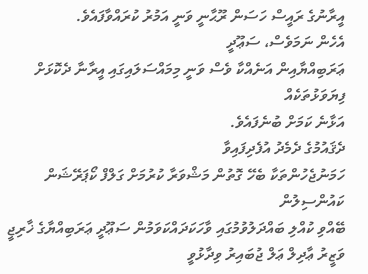އީރާނުގެ ރައީސް ހަސަން ރޫޙާނީ ވަނީ އަމުރު ކުރައްވާފައެވެ.
އެހެން ނަމަވެސް، ސަޢޫދީ
ޢަރަބިއްޔާއިން އަނެއްކާ ވެސް ވަނީ މިމައްސަލައިގައި އީރާނާ ދެކޮޅަށް ފިޔަވަޅުތަކެއް
އަޅާނެ ކަމަށް ބުނެފައެވެ.
ދެޤައުމުގެ ދެމެދު އުފެދިފައިވާ
ހަމަނުޖެހުންތަކާ ބެހޭ ގޮތުން މަޝްވަރާ ކުރުމަށް ގަލްފް ކޯޕަރޭޝަން ކައުންސިލުން
ބޭއްވި ކުއްލި ބައްދަލުވުމުގައި ވާހަކަދައްކަވަމުން ސަޢޫދީ ޢަރަބިއްޔާގެ ޚާރިޖީ
ވަޒީރު ޢާދިލް ޢަލް ޖުބައިރު ވިދާޅުވީ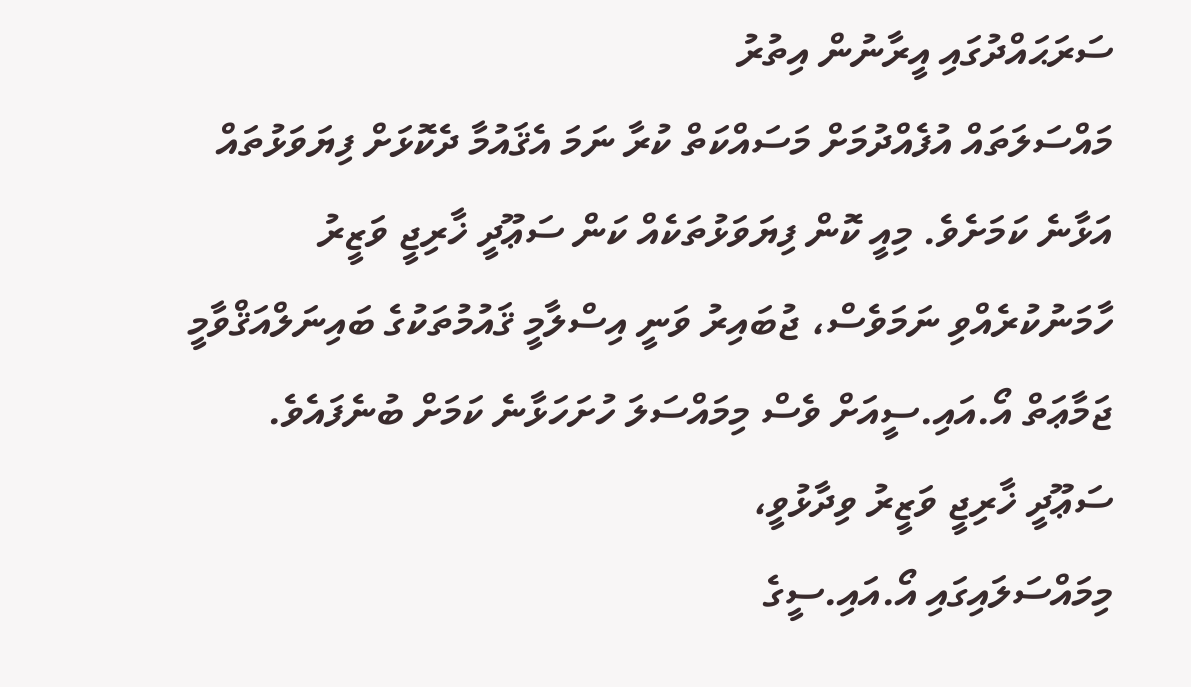ސަރަޙައްދުގައި އީރާނުން އިތުރު
މައްސަލަތައް އުފެއްދުމަށް މަސައްކަތް ކުރާ ނަމަ އެޤައުމާ ދެކޮޅަށް ފިޔަވަޅުތައް
އަޅާނެ ކަމަށެވެ. މިއީ ކޮން ފިޔަވަޅުތަކެއް ކަން ސަޢޫދީ ޚާރިޖީ ވަޒީރު
ހާމަނުކުރެއްވި ނަމަވެސް، ޖުބައިރު ވަނީ އިސްލާމީ ޤައުމުތަކުގެ ބައިނަލްއަޤްވާމީ
ޖަމާޢަތް އޯ.އައި.ސީއަށް ވެސް މިމައްސަލަ ހުށަހަޅާނެ ކަމަށް ބުނެފައެވެ.
ސަޢޫދީ ޚާރިޖީ ވަޒީރު ވިދާޅުވީ،
މިމައްސަލައިގައި އޯ.އައި.ސީގެ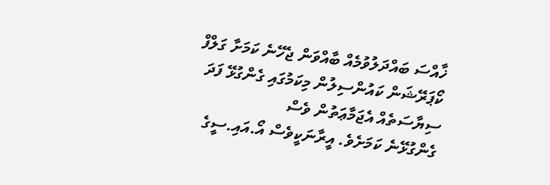ޚާއްސަ ބައްދަލުވުމެއް ބާއްވަން ޖެހޭނެ ކަމަށާ ގަލްފް
ކޯޕަރޭޝަން ކައުންސިލުން މިކަމުގައި ގެންގުޅޭ ފަދަ ސިޔާސަތެއް އެޖަމާޢަތުން ވެސް
ގެންގުޅޭނެ ކަމަށެވެ. އީރާނަކީވެސް އޯ.އައި.ސީގެ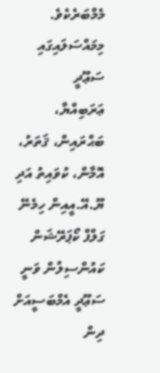މެމްބަރެކެވެ.
މިމައްސަލައިގައި ސަޢޫދީ
ޢަރަބިއްޔާ، ބަޙްރައިން، ޤަތަރު، އޮމާން، ކުވައިތު އަދި ޔޫ.އޭ.އީއިން ހިމެނޭ
ގަލްފް ކޯޕަރޭޝަން ކައުންސިލުން ވަނީ ސަޢޫދީ އެމްބަސީއަށް ދިން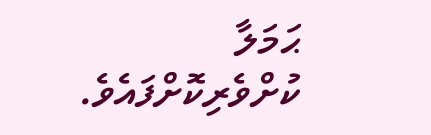ޙަމަލާ
ކުށްވެރިކޮށްފައެވެ.